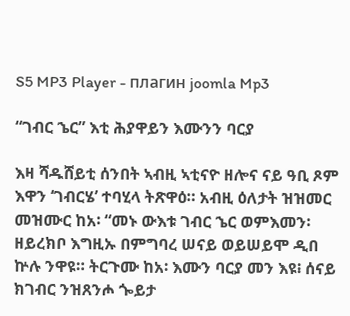S5 MP3 Player - плагин joomla Mp3

“ገብር ኄር” እቲ ሕያዋይን እሙንን ባርያ

እዛ ሻዱሸይቲ ሰንበት ኣብዚ ኣቲናዮ ዘሎና ናይ ዓቢ ጾም እዋን ‘ገብርሄ’ ተባሂላ ትጽዋዕ። አብዚ ዕለታት ዝዝመር መዝሙር ከአ፡ “መኑ ውእቱ ገብር ኄር ወምእመን፡ ዘይረክቦ እግዚኡ በምግባረ ሠናይ ወይሠይሞ ዲበ ኵሉ ንዋዩ። ትርጉሙ ከአ፡ እሙን ባርያ መን እዩ፧ ሰናይ ክገብር ንዝጸንሖ ጐይታ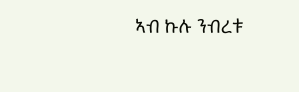ኣብ ኩሉ ንብረቱ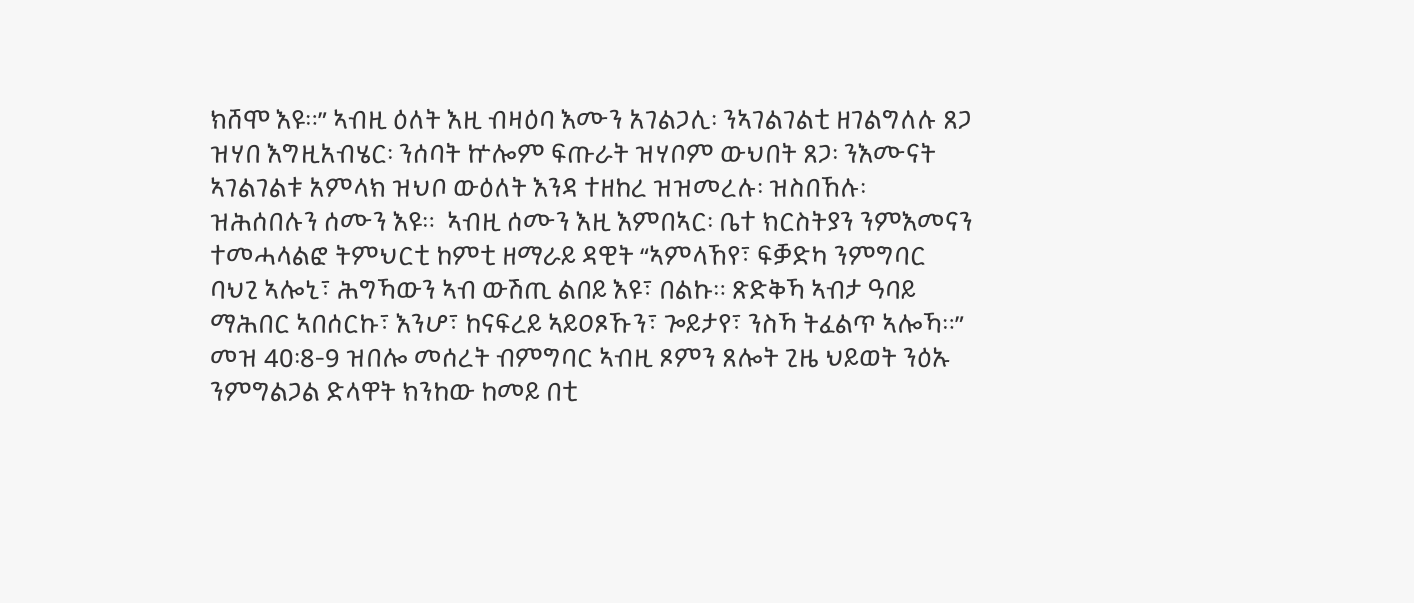ክሸሞ እዩ።” ኣብዚ ዕለት እዚ ብዛዕባ እሙን አገልጋሊ፡ ንኣገልገልቲ ዘገልግለሉ ጸጋ ዝሃበ እግዚአብሄር፡ ንሰባት ኵሎም ፍጡራት ዝሃቦም ውህበት ጸጋ፡ ንእሙናት ኣገልገልቱ አምላክ ዝህቦ ውዕለት እንዳ ተዘከረ ዝዝመረሉ፡ ዝስበኸሉ፡ ዝሕሰበሉን ሰሙን እዩ።  ኣብዚ ሰሙን እዚ እምበኣር፡ ቤተ ክርስትያን ንምእመናን ተመሓላልፎ ትምህርቲ ከምቲ ዘማራይ ዳዊት “ኣምላኸየ፣ ፍቓድካ ንምግባር ባህጊ ኣሎኒ፣ ሕግኻውን ኣብ ውሽጢ ልበይ እዩ፣ በልኩ። ጽድቅኻ ኣብታ ዓባይ ማሕበር ኣበሰርኩ፣ እንሆ፣ ከናፍረይ ኣይዐጾኹን፣ ጐይታየ፣ ንስኻ ትፈልጥ ኣሎኻ።” መዝ 40፡8-9 ዝበሎ መሰረት ብምግባር ኣብዚ ጾምን ጸሎት ጊዜ ህይወት ንዕኡ ንምግልጋል ድላዋት ክንከው ከመይ በቲ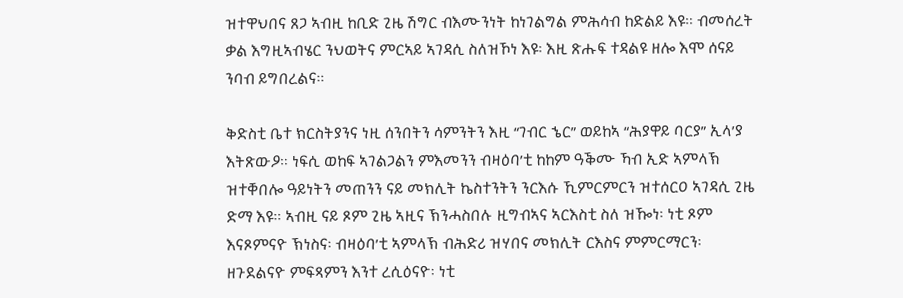ዝተዋህበና ጸጋ ኣብዚ ከቢድ ጊዜ ሽግር ብእሙንነት ከነገልግል ምሕሳብ ከድልይ እዩ። ብመሰረት ቃል እግዚኣብሄር ንህወትና ምርኣይ ኣገዳሲ ስለዝኾነ እዩ፡ እዚ ጽሑፍ ተዳልዩ ዘሎ እሞ ሰናይ ንባብ ይግበረልና።

ቅድስቲ ቤተ ክርስትያንና ነዚ ሰንበትን ሳምንትን እዚ “ገብር ኄር” ወይከኣ “ሕያዋይ ባርያ” ኢላ’ያ እትጽውዖ። ነፍሲ ወከፍ ኣገልጋልን ምእመንን ብዛዕባ’ቲ ከከም ዓቕሙ ኻብ ኢድ ኣምላኽ ዝተቐበሎ ዓይነትን መጠንን ናይ መክሊት ኬስተንትን ንርእሱ ኺምርምርን ዝተሰርዐ ኣገዳሲ ጊዜ ድማ እዩ። ኣብዚ ናይ ጾም ጊዜ ኣዚና ኽንሓስበሉ ዚግብኣና ኣርእስቲ ስለ ዝዀነ፡ ነቲ ጾም እናጾምናዮ ኽነስና፡ ብዛዕባ’ቲ ኣምላኽ ብሕድሪ ዝሃበና መክሊት ርእስና ምምርማርን፡ ዘጉደልናዮ ምፍጻምን እንተ ረሲዕናዮ፡ ነቲ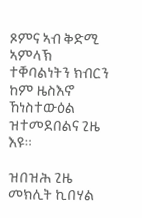ጾምና ኣብ ቅድሚ ኣምላኽ ተቐባልነትን ክብርን ከም ዜስእኖ ኸነስተውዕል ዝተመደበልና ጊዜ እዩ።

ዝበዝሕ ጊዜ መክሊት ኪበሃል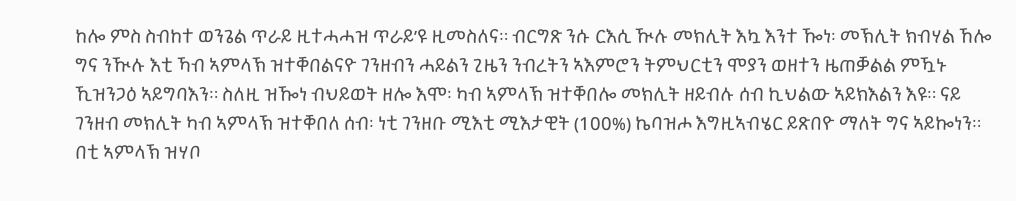ከሎ ምስ ስብከተ ወንጌል ጥራይ ዚተሓሓዝ ጥራይ’ዩ ዚመስለና። ብርግጽ ንሱ ርእሲ ዂሉ መክሊት እኳ እንተ ዀነ፡ መኽሊት ክብሃል ኸሎ ግና ንዂሉ እቲ ኻብ ኣምላኽ ዝተቐበልናዮ ገንዘብን ሓይልን ጊዜን ንብረትን ኣእምሮን ትምህርቲን ሞያን ወዘተን ዜጠቓልል ምዃኑ ኺዝንጋዕ ኣይግባእን። ስለዚ ዝዀነ ብህይወት ዘሎ እሞ፡ ካብ ኣምላኽ ዝተቐበሎ መክሊት ዘይብሉ ሰብ ኪህልው ኣይክእልን እዩ። ናይ ገንዘብ መክሊት ካብ ኣምላኽ ዝተቐበለ ሰብ፡ ነቲ ገንዘቡ ሚእቲ ሚእታዊት (100%) ኬባዝሖ እግዚኣብሄር ይጽበዮ ማለት ግና ኣይኰነን። በቲ ኣምላኽ ዝሃቦ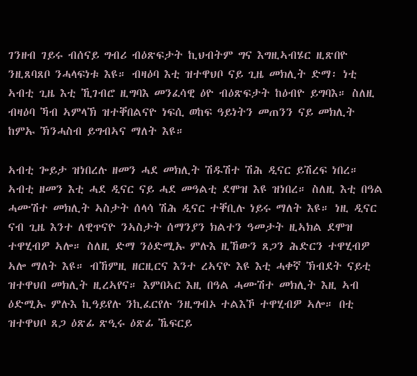ገንዘብ ገይሩ ብሰናይ ግብሪ ብዕጽፍታት ኪህብትም ግና እግዚኣብሄር ዚጽበዮ ንዚጸባጸቦ ንሓላፍነቱ እዩ። ብዛዕባ እቲ ዝተዋህቦ ናይ ጊዜ መክሊት ድማ፡ ነቲ ኣብቲ ጊዜ እቲ ኺገብሮ ዚግባእ መንፈሳዊ ዕዮ ብዕጽፍታት ከዕብዮ ይግባእ። ስለዚ ብዛዕባ ኻብ ኣምላኽ ዝተቐበልናዮ ነፍሲ ወከፍ ዓይነትን መጠንን ናይ መክሊት ከምኡ ኽንሓስብ ይግብኣና ማለት እዩ።

ኣብቲ ጐይታ ዝነበረሉ ዘመን ሓደ መክሊት ሽዱሽተ ሽሕ ዲናር ይሽረፍ ነበረ። ኣብቲ ዘመን እቲ ሓደ ዲናር ናይ ሓደ መዓልቲ ደሞዝ እዩ ዝነበረ። ስለዚ እቲ በዓል ሓሙሽተ መክሊት ኣስታት ሰላሳ ሽሕ ዲናር ተቐቢሉ ነይሩ ማለት እዩ። ነዚ ዲናር ናብ ጊዜ እንተ ለዊጥናዮ ንኣስታት ሰማንያን ክልተን ዓመታት ዚኣክል ደሞዝ ተዋሂብዎ ኣሎ። ስለዚ ድማ ንዕድሚኡ ምሉእ ዚኸውን ጸጋን ሕድርን ተዋሂብዎ ኣሎ ማለት እዩ። ብኸምዚ ዘርዚርና እንተ ረኣናዮ እዩ እቲ ሓቀኛ ኽብደት ናይቲ ዝተዋህበ መክሊት ዚረኣየና። እምበኣር እዚ በዓል ሓሙሽተ መክሊት እዚ ኣብ ዕድሚኡ ምሉእ ኪዓይየሉ ንኪፈርየሉ ንዚግብኦ ተልእኾ ተዋሂብዎ ኣሎ። በቲ ዝተዋህቦ ጸጋ ዕጽፊ ጽዒሩ ዕጽፊ ኼፍርይ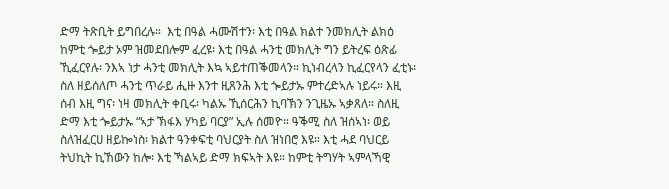ድማ ትጽቢት ይግበረሉ።  እቲ በዓል ሓሙሽተን፡ እቲ በዓል ክልተ ንመክሊት ልክዕ ከምቲ ጐይታ ኦም ዝመደበሎም ፈረዩ፡ እቲ በዓል ሓንቲ መክሊት ግን ይትረፍ ዕጽፊ ኺፈርየሉ፡ ንእኣ ነታ ሓንቲ መክሊት እኳ ኣይተጠቕመላን። ኪነብረላን ኪፈርየላን ፈቲኑ፡ ስለ ዘይሰለጦ ሓንቲ ጥራይ ሒዙ እንተ ዚጸንሕ እቲ ጐይታኡ ምተረድኣሉ ነይሩ። እዚ ሰብ እዚ ግና፡ ነዛ መክሊት ቀቢሩ፡ ካልኡ ኺሰርሕን ኪባኽን ንጊዜኡ ኣቃጸለ። ስለዚ ድማ እቲ ጐይታኡ “ኣታ ኽፋእ ሃካይ ባርያ” ኢሉ ሰመዮ። ዓቕሚ ስለ ዝሰኣነ፡ ወይ ስለዝፈርሀ ዘይኰነስ፡ ክልተ ዓንቀፍቲ ባህርያት ስለ ዝነበሮ እዩ። እቲ ሓደ ባህርይ ትህኪት ኪኸውን ከሎ፡ እቲ ኻልኣይ ድማ ክፍኣት እዩ። ከምቲ ትግሃት ኣምላኻዊ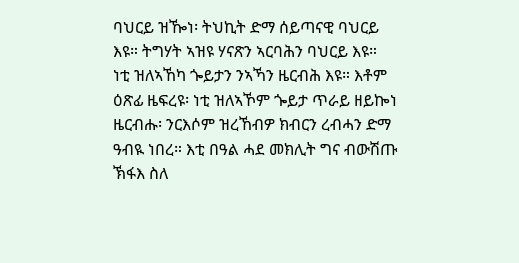ባህርይ ዝዀነ፡ ትህኪት ድማ ሰይጣናዊ ባህርይ እዩ። ትግሃት ኣዝዩ ሃናጽን ኣርባሕን ባህርይ እዩ። ነቲ ዝለኣኸካ ጐይታን ንኣኻን ዜርብሕ እዩ። እቶም ዕጽፊ ዜፍረዩ፡ ነቲ ዝለኣኾም ጐይታ ጥራይ ዘይኰነ ዜርብሑ፡ ንርእሶም ዝረኸብዎ ክብርን ረብሓን ድማ ዓብዪ ነበረ። እቲ በዓል ሓደ መክሊት ግና ብውሽጡ ኽፋእ ስለ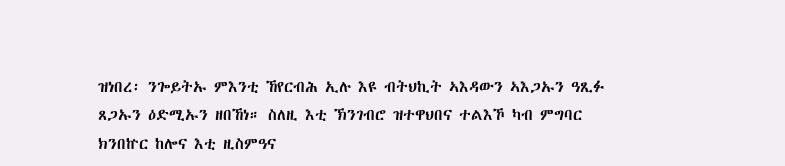ዝነበረ፡ ንጐይትኡ ምእንቲ ኸየርብሕ ኢሉ እዩ ብትህኪት ኣእዳውን ኣእጋኡን ዓጺፉ ጸጋኡን ዕድሚኡን ዘበኸነ። ስለዚ እቲ ኽንገብሮ ዝተዋህበና ተልእኾ ካብ ምግባር ክንበኵር ከሎና እቲ ዚስምዓና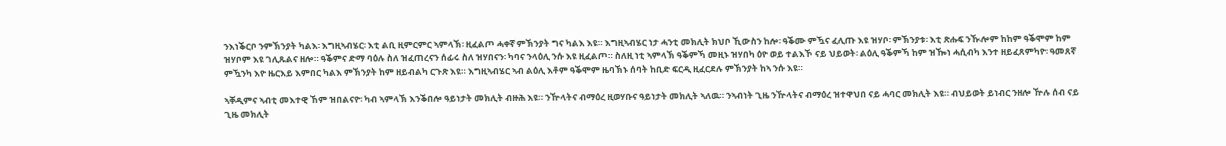ንእነቕርቦ ንምኽንያት ካልእ፡ እግዚኣብሄር፡ እቲ ልቢ ዚምርምር ኣምላኽ፡ ዚፈልጦ ሓቀኛ ምኽንያት ግና ካልእ እዩ። እግዚኣብሄር ነታ ሓንቲ መክሊት ክህቦ ኺውስን ከሎ፡ ዓቕሙ ምዃና ፈሊጡ እዩ ዝሃቦ፡ ምኽንያቱ፡ እቲ ጽሑፍ ንዂሎም ከከም ዓቕሞም ከም ዝሃቦም እዩ ገሊጹልና ዘሎ። ዓቕምና ድማ ባዕሉ ስለ ዝፈጠረናን ሰፊሩ ስለ ዝሃበናን፡ ካባና ንላዕሊ ንሱ እዩ ዚፈልጦ። ስለዚ ነቲ ኣምላኽ ዓቕምኻ መዚኑ ዝሃበካ ዕዮ ወይ ተልእኾ ናይ ህይወት፡ ልዕሊ ዓቕምኻ ከም ዝዀነ ሓሲብካ እንተ ዘይፈጸምካዮ፡ ዓመጸኛ ምዃንካ እዮ ዜርእይ እምበር ካልእ ምኽንያት ከም ዘይብልካ ርጉጽ እዩ። እግዚኣብሄር ኣብ ልዕሊ እቶም ዓቕሞም ዜባኽኑ ሰባት ከቢድ ፍርዲ ዚፈርደሉ ምኽንያት ከኣ ንሱ እዩ።

ኣቐዲምና ኣብቲ መእተዊ ኸም ዝበልናዮ፡ ካብ ኣምላኽ እንቕበሎ ዓይነታት መክሊት ብዙሕ እዩ። ንዅላትና ብማዕረ ዚወሃቡና ዓይነታት መክሊት ኣለዉ። ንኣብነት ጊዜ ንዅላትና ብማዕረ ዝተዋህበ ናይ ሓባር መክሊት እዩ። ብህይወት ይነብር ንዘሎ ዅሉ ሰብ ናይ ጊዜ መክሊት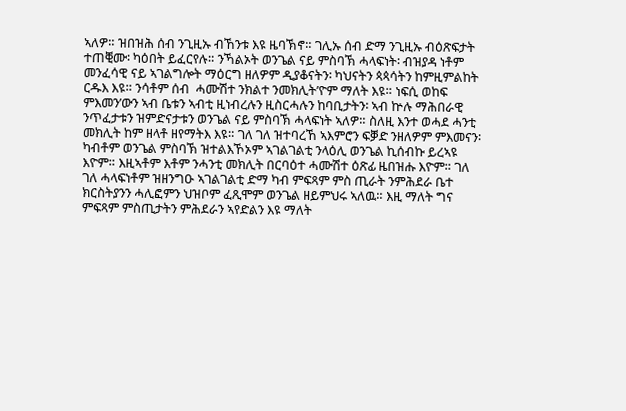ኣለዎ። ዝበዝሕ ሰብ ንጊዚኡ ብኸንቱ እዩ ዜባኽኖ። ገሊኡ ሰብ ድማ ንጊዚኡ ብዕጽፍታት ተጠቒሙ፡ ካዕበት ይፈርየሉ። ንኻልኦት ወንጌል ናይ ምስባኽ ሓላፍነት፡ ብዝያዳ ነቶም መንፈሳዊ ናይ ኣገልግሎት ማዕርግ ዘለዎም ዲያቆናትን፡ ካህናትን ጳጳሳትን ከምዚምልከት ርዱእ እዩ። ንሳቶም ሰብ  ሓሙሽተ ንክልተ ንመክሊት’ዮም ማለት እዩ። ነፍሲ ወከፍ ምእመን’ውን ኣብ ቤቱን ኣብቲ ዚነብረሉን ዚስርሓሉን ከባቢታትን፡ ኣብ ኵሉ ማሕበራዊ ንጥፈታቱን ዝምድናታቱን ወንጌል ናይ ምስባኽ ሓላፍነት ኣለዎ። ስለዚ እንተ ወሓደ ሓንቲ መክሊት ከም ዘላቶ ዘየማትእ እዩ። ገለ ገለ ዝተባረኸ ኣእምሮን ፍቓድ ንዘለዎም ምእመናን፡ ካብቶም ወንጌል ምስባኽ ዝተልእኾኦም ኣገልገልቲ ንላዕሊ ወንጌል ኪሰብኩ ይረኣዩ እዮም። እዚኣቶም እቶም ንሓንቲ መክሊት በርባዕተ ሓሙሽተ ዕጽፊ ዜበዝሑ እዮም። ገለ ገለ ሓላፍነቶም ዝዘንግዑ ኣገልገልቲ ድማ ካብ ምፍጻም ምስ ጢራት ንምሕደራ ቤተ ክርስትያንን ሓሊፎምን ህዝቦም ፈጺሞም ወንጌል ዘይምህሩ ኣለዉ። እዚ ማለት ግና ምፍጻም ምስጢታትን ምሕደራን ኣየድልን እዩ ማለት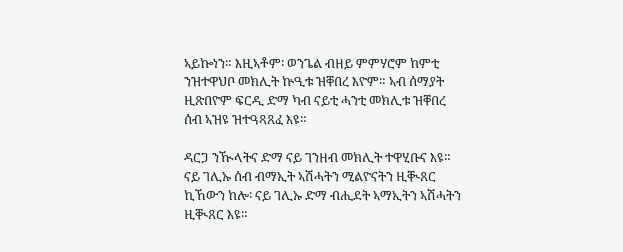ኣይኰነን። እዚኣቶም፡ ወንጌል ብዘይ ምምሃሮም ከምቲ ንዝተዋህቦ መክሊት ኵዒቱ ዝቐበረ እዮም። ኣብ ሰማያት ዚጽበዮም ፍርዲ ድማ ካብ ናይቲ ሓንቲ መክሊቱ ዝቐበረ ሰብ ኣዝዩ ዝተዓጻጸፈ እዩ።

ዳርጋ ንዂላትና ድማ ናይ ገንዘብ መክሊት ተዋሂቡና እዩ። ናይ ገሊኡ ሰብ ብማኢት ኣሽሓትን ሚልዮናትን ዚቚጸር ኪኸውን ከሎ፡ ናይ ገሊኡ ድማ ብሒደት ኣማኢትን ኣሽሓትን ዚቚጸር እዩ።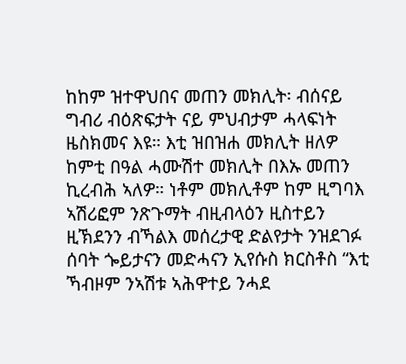ከከም ዝተዋህበና መጠን መክሊት፡ ብሰናይ ግብሪ ብዕጽፍታት ናይ ምህብታም ሓላፍነት ዜስክመና እዩ። እቲ ዝበዝሐ መክሊት ዘለዎ ከምቲ በዓል ሓሙሽተ መክሊት በእኡ መጠን ኪረብሕ ኣለዎ። ነቶም መክሊቶም ከም ዚግባእ ኣሽሪፎም ንጽጉማት ብዚብላዕን ዚስተይን ዚኽደንን ብኻልእ መሰረታዊ ድልየታት ንዝደገፉ ሰባት ጐይታናን መድሓናን ኢየሱስ ክርስቶስ “እቲ ኻብዞም ንኣሽቱ ኣሕዋተይ ንሓደ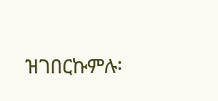ዝገበርኩምሉ፡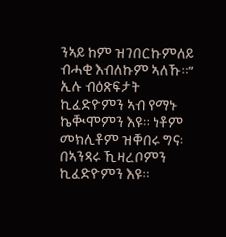ንኣይ ከም ዝገበርኩምለይ ብሓቂ እብለኩም ኣለኹ።” ኢሉ ብዕጽፍታት ኪፈድዮምን ኣብ የማኑ ኬቚሞምን እዩ። ነቶም መክሊቶም ዝቐበሩ ግና፡ በኣንጻሩ ኺዛረቦምን ኪፈድዮምን እዩ።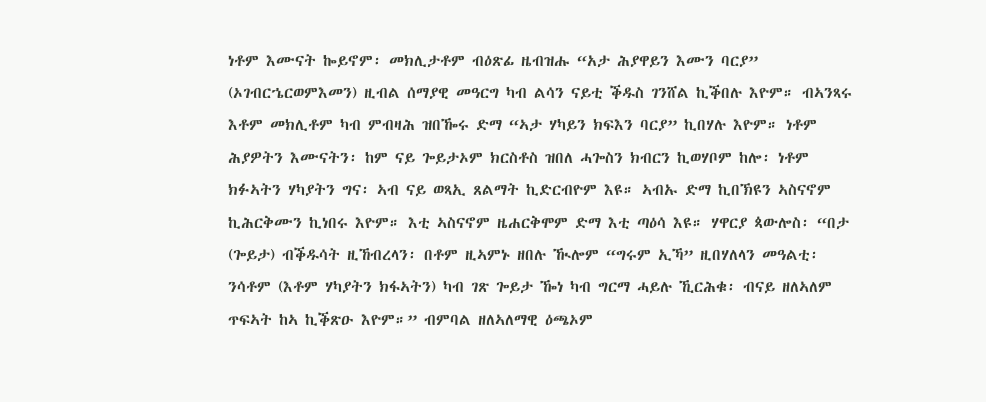ነቶም እሙናት ኰይኖም፡ መክሊታቶም ብዕጽፊ ዜብዝሑ “አታ ሕያዋይን እሙን ባርያ” (ኦገብርኄርወምእመን) ዚብል ሰማያዊ መዓርግ ካብ ልሳን ናይቲ ቕዱስ ገንሸል ኪቕበሉ እዮም። ብኣንጻሩ እቶም መክሊቶም ካብ ምብዛሕ ዝበዀሩ ድማ “ኣታ ሃካይን ክፍእን ባርያ” ኪበሃሉ እዮም። ነቶም ሕያዎትን እሙናትን፡ ከም ናይ ጐይታኦም ክርስቶስ ዝበለ ሓጐስን ክብርን ኪወሃቦም ከሎ፡ ነቶም ክፉኣትን ሃካያትን ግና፡ ኣብ ናይ ወጻኢ ጸልማት ኪድርብዮም እዩ። ኣብኡ ድማ ኪበኽዩን ኣስናኖም ኪሕርቅሙን ኪነበሩ እዮም። እቲ ኣስናኖም ዜሐርቅሞም ድማ እቲ ጣዕሳ እዩ። ሃዋርያ ጳውሎስ፡ “በታ (ጐይታ) ብቕዱሳት ዚኸብረላን፡ በቶም ዚኣምኑ ዘበሉ ዂሎም “ግሩም ኢኻ” ዚበሃለላን መዓልቲ፡ ንሳቶም (እቶም ሃካያትን ክፋኣትን) ካብ ገጽ ጐይታ ዀነ ካብ ግርማ ሓይሉ ኺርሕቁ፡ ብናይ ዘለኣለም ጥፍኣት ከኣ ኪቕጽዑ እዮም።” ብምባል ዘለኣለማዊ ዕጫኦም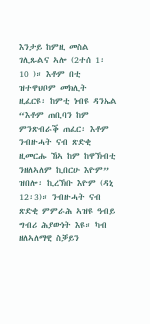እንታይ ከምዚ መስል ገሊጹልና ኣሎ (2ተሰ 1፡ 10 )። እቶም በቲ ዝተዋህቦም መክሊት ዚፈርዩ፡ ከምቲ ነብዩ ዳንኤል “እቶም ጠቢባን ከም ምንጽብራቕ ጠፈር፡ እቶም ንብዙሓት ናብ ጽድቂ ዚመርሑ ኸኣ ከም ከዋኽብቲ ንዘለኣለም ኪበርሁ እዮም” ዝበሎ፡ ኪረኽቡ እዮም (ዳኒ 12፡3)። ንብዙሓት ናብ ጽድቂ ምምራሕ ኣዝዩ ዓብይ ግብሪ ሕያውነት እዩ። ካብ ዘለኣለማዊ ስቓይን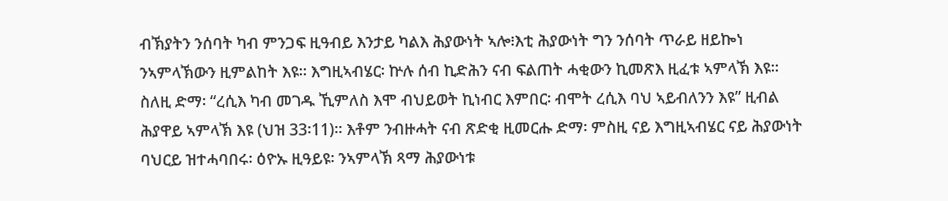ብኽያትን ንሰባት ካብ ምንጋፍ ዚዓብይ እንታይ ካልእ ሕያውነት ኣሎ፧እቲ ሕያውነት ግን ንሰባት ጥራይ ዘይኰነ ንኣምላኽውን ዚምልከት እዩ። እግዚኣብሄር፡ ኵሉ ሰብ ኪድሕን ናብ ፍልጠት ሓቂውን ኪመጽእ ዚፈቱ ኣምላኽ እዩ። ስለዚ ድማ፡ “ረሲእ ካብ መገዱ ኺምለስ እሞ ብህይወት ኪነብር እምበር፡ ብሞት ረሲእ ባህ ኣይብለንን እዩ” ዚብል ሕያዋይ ኣምላኽ እዩ (ህዝ 33፡11)። እቶም ንብዙሓት ናብ ጽድቂ ዚመርሑ ድማ፡ ምስዚ ናይ እግዚኣብሄር ናይ ሕያውነት ባህርይ ዝተሓባበሩ፡ ዕዮኡ ዚዓይዩ፡ ንኣምላኽ ጻማ ሕያውነቱ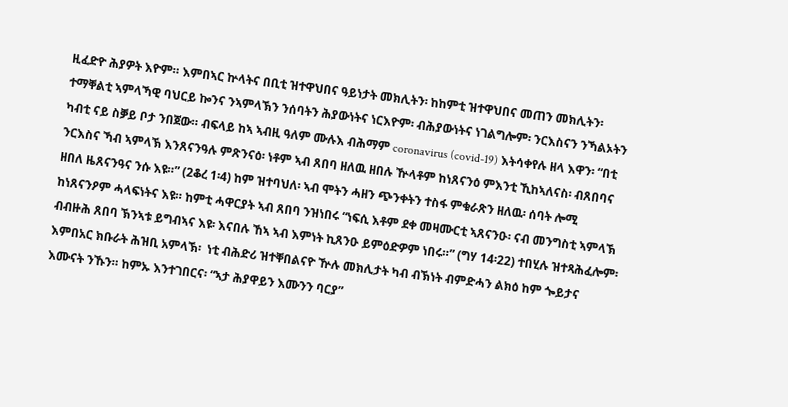ዚፈድዮ ሕያዎት እዮም። እምበኣር ኵላትና በቢቲ ዝተዋህበና ዓይነታት መክሊትን፡ ከከምቲ ዝተዋህበና መጠን መክሊትን፡ ተማቐልቲ ኣምላኻዊ ባህርይ ኰንና ንኣምላኽን ንሰባትን ሕያውነትና ነርእዮም፡ ብሕያውነትና ነገልግሎም፡ ንርእስናን ንኻልኦትን ካብቲ ናይ ስቓይ ቦታ ንበጀው። ብፍላይ ከኣ ኣብዚ ዓለም ሙሉእ ብሕማም coronavirus (covid-19) እትሳቀየሉ ዘላ እዋን፡ “በቲ ንርእስና ኻብ ኣምላኽ እንጸናንዓሉ ምጽንናዕ፡ ነቶም ኣብ ጸበባ ዘለዉ ዘበሉ ዅላቶም ከነጸናንዕ ምእንቲ ኺከኣለናስ፡ ብጸበባና ዘበለ ዜጸናንዓና ንሱ እዩ።” (2ቆረ 1፡4) ከም ዝተባህለ፡ ኣብ ሞትን ሓዘን ጭንቀትን ተስፋ ምቁራጽን ዘለዉ፡ ሰባት ሎሚ ከነጸናንዖም ሓላፍነትና እዩ። ከምቲ ሓዋርያት ኣብ ጸበባ ንዝነበሩ “ነፍሲ እቶም ደቀ መዛሙርቲ ኣጸናንዑ፡ ናብ መንግስቲ ኣምላኽ ብብዙሕ ጸበባ ኽንኣቱ ይግብኣና እዩ፡ እናበሉ ኸኣ ኣብ እምነት ኪጸንዑ ይምዕድዎም ነበሩ።” (ግሃ 14፡22) ተበሂሉ ዝተጻሕፈሎም፡  እምበአር ክቡራት ሕዝቢ አምላኽ፡  ነቲ ብሕድሪ ዝተቐበልናዮ ዅሉ መክሊታት ካብ ብኽነት ብምድሓን ልክዕ ከም ጐይታና እሙናት ንኹን። ከምኡ እንተገበርና፡ “ኣታ ሕያዋይን እሙንን ባርያ”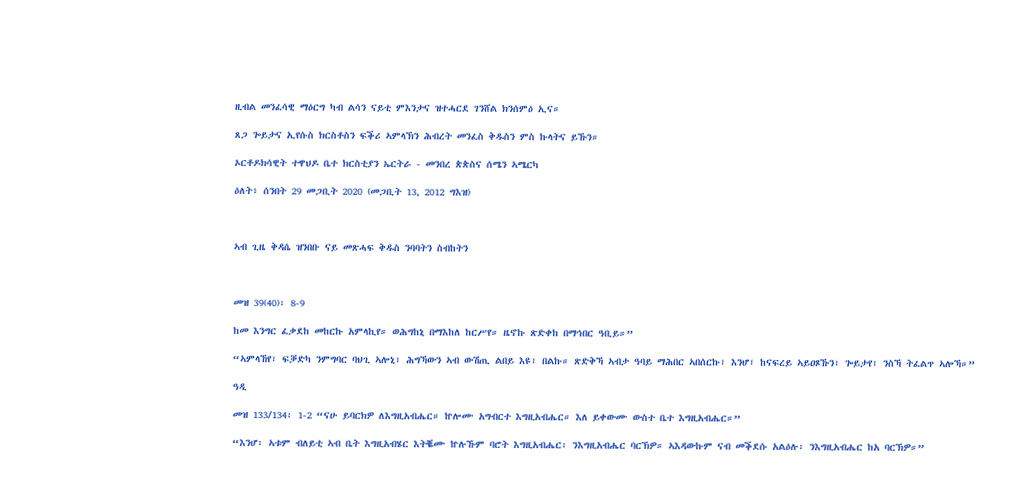ዚብል መንፈሳዊ ማዕርግ ካብ ልሳን ናይቲ ምእንታና ዝተሓርደ ገንሸል ክንሰምዕ ኢና።

ጸጋ ጐይታና ኢየሱስ ክርስቶስን ፍቕሪ ኣምላኽን ሕብረት መንፈስ ቅዱስን ምስ ኩላትና ይኹን።

ኦርቶዶክሳዊት ተዋህዶ ቤተ ክርስቲያን ኤርትራ - መንበረ ጵጵስና ሰሜን ኣሜርካ

ዕለት፥ ሰንበት 29 መጋቢት 2020 (መጋቢት 13, 2012 ግእዝ)



ኣብ ጊዜ ቅዳሴ ዝንበቡ ናይ መጽሓፍ ቅዱስ ንባባትን ስብከትን



መዝ 39(40)፡ 8-9

ከመ እንግር ፈቃደከ መከርኩ አምላኪየ። ወሕግከኒ በማእከለ ከርሥየ። ዜኖኩ ጽድቀከ በማኅበር ዓቢይ።”

“ኣምላኸየ፣ ፍቓድካ ንምግባር ባህጊ ኣሎኒ፣ ሕግኻውን ኣብ ውሽጢ ልበይ እዩ፣ በልኩ። ጽድቅኻ ኣብታ ዓባይ ማሕበር ኣበሰርኩ፣ እንሆ፣ ከናፍረይ ኣይዐጾኹን፣ ጐይታየ፣ ንስኻ ትፈልጥ ኣሎኻ።”

ዓዲ

መዝ 133/134፡ 1-2 “ናሁ ይባርክዎ ለእግዚአብሔር። ኵሎሙ አግብርተ እግዚአብሔር። እለ ይቀውሙ ውስተ ቤተ እግዚአብሔር።”

“እንሆ፡ ኣቱም ብለይቲ ኣብ ቤት እግዚአብሄር እትቘሙ ኵሉኹም ባሮት እግዚአብሔር፡ ንእግዚአብሔር ባርኽዎ። ኣእዳውኩም ናብ መቕደሱ አልዕሉ፡ ንእግዚአብሔር ከአ ባርኽዎ።”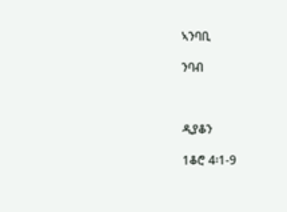ኣንባቢ

ንባብ



ዲያቆን

1ቆሮ 4፡1-9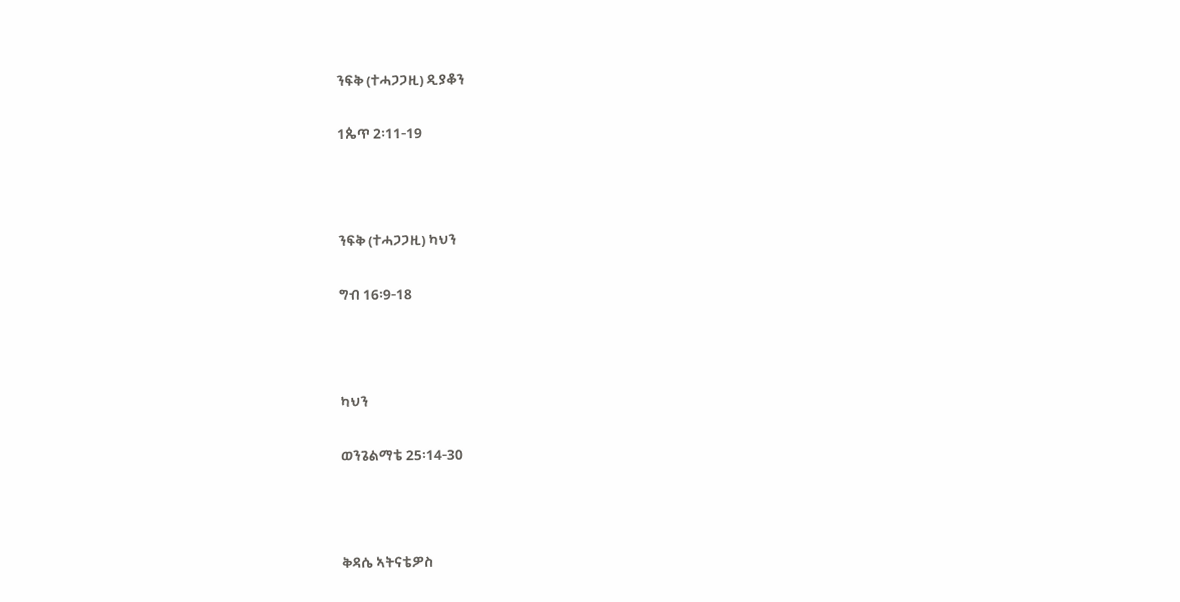ንፍቅ (ተሓጋጋዚ) ዲያቆን

1ጴጥ 2፡11-19



ንፍቅ (ተሓጋጋዚ) ካህን

ግብ 16፡9-18



ካህን

ወንጌልማቴ 25፡14-30



ቅዳሴ ኣትናቴዎስ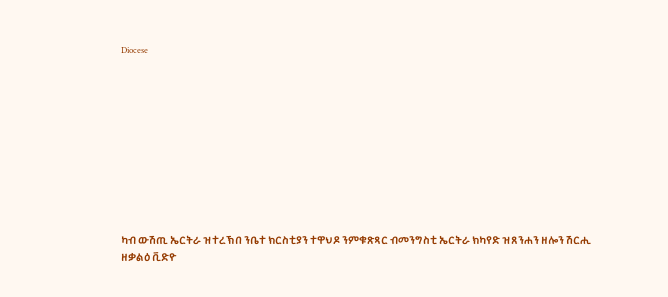Diocese










ካብ ውሽጢ ኤርትራ ዝተረኽበ ንቤተ ክርስቲያን ተዋህዶ ንምቁጽጻር ብመንግስቲ ኤርትራ ክካየድ ዝጸንሐን ዘሎን ሽርሒ ዘቃልዕ ቪድዮ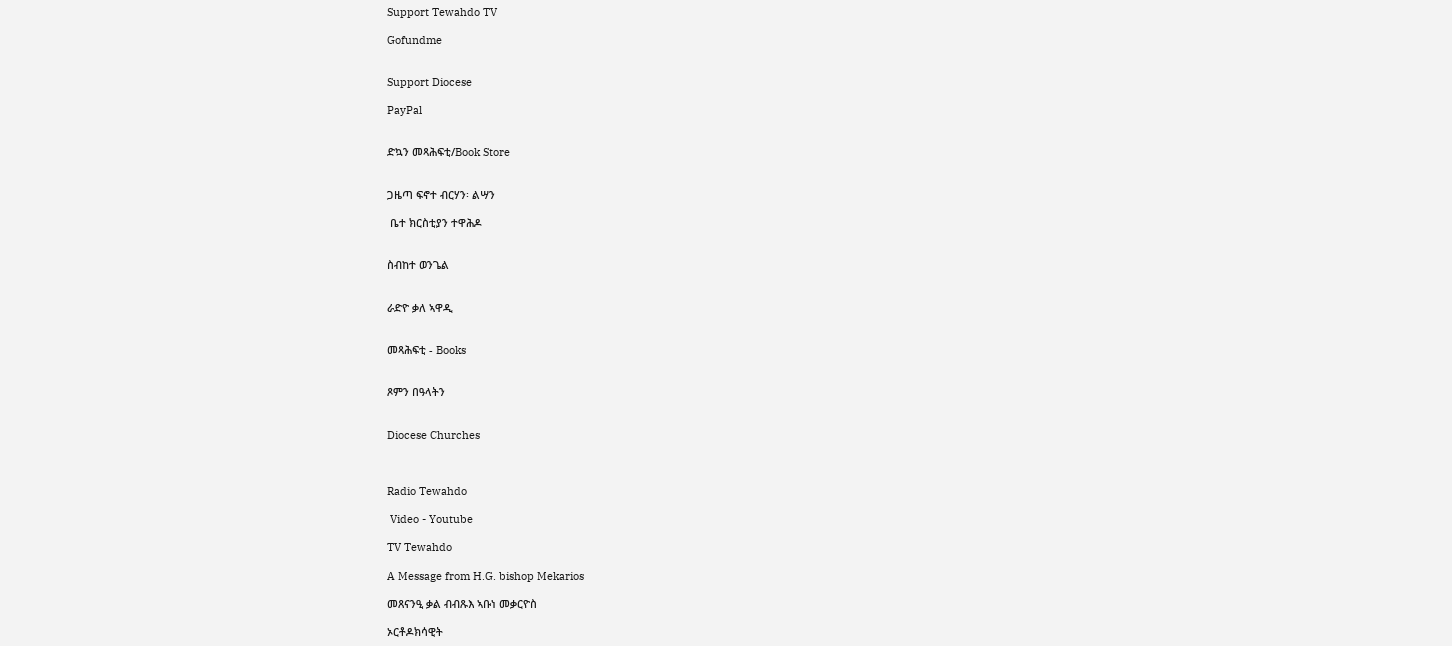Support Tewahdo TV

Gofundme


Support Diocese

PayPal


ድኳን መጻሕፍቲ/Book Store


ጋዜጣ ፍኖተ ብርሃን፡ ልሣን

 ቤተ ክርስቲያን ተዋሕዶ


ስብከተ ወንጌል


ራድዮ ቃለ ኣዋዲ


መጻሕፍቲ - Books


ጾምን በዓላትን


Diocese Churches



Radio Tewahdo

 Video - Youtube

TV Tewahdo

A Message from H.G. bishop Mekarios

መጸናንዒ ቃል ብብጹእ ኣቡነ መቃርዮስ

ኦርቶዶክሳዊት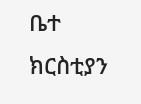ቤተ ክርስቲያን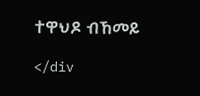ተዋህዶ ብኸመይ

</div